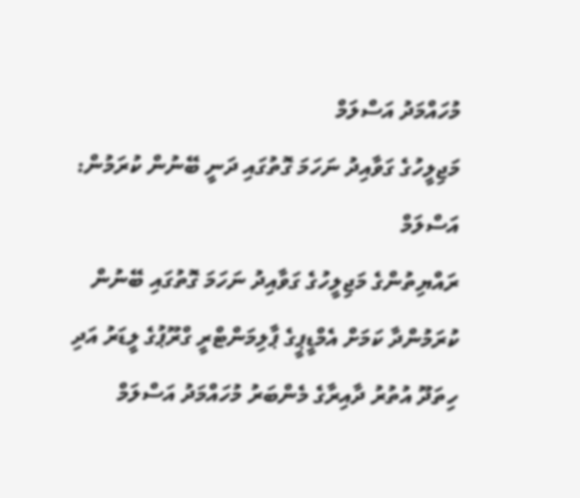މުހައްމަދު އަސްލަމް
މަޖިލީހުގެ ގަވާއިދު ނަހަމަ ގޮތުގައި ދަނީ ބޭނުން ކުރަމުން: އަސްލަމް
ރައްޔިތުންގެ މަޖިލީހުގެ ގަވާއިދު ނަހަމަ ގޮތުގައި ބޭނުން ކުރަމުންދާ ކަމަށް އެމްޑީޕީގެ ޕާލިމަންޓްރީ ގްރޫޕުގެ ލީޑަރު އަދި ހިތަދޫ އުތުރު ދާއިރާގެ މެންބަރު މުހައްމަދު އަސްލަމް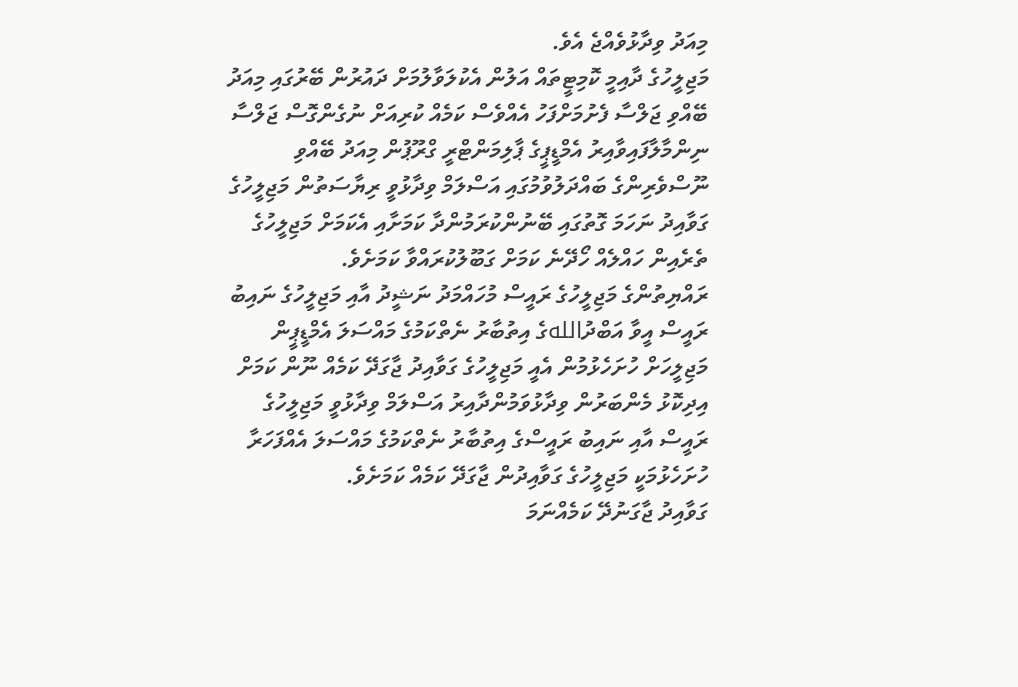މިއަދު ވިދާޅުވެއްޖެ އެވެ.
މަޖިލީހުގެ ދާއިމީ ކޮމިޓީތައް އަލުން އެކުލަވާލުމަށް ދައުރުން ބޭރުގައި މިއަދު ބޭއްވި ޖަލްސާ ފެށުމަށްފަހު އެއްވެސް ކަމެއް ކުރިއަށް ނުގެންގޮސް ޖަލްސާ ނިންމާލާފައިވާއިރު އެމްޑީޕީގެ ޕާލިމަންޓްރީ ގްރޫޕުން މިއަދު ބޭއްވި ނޫސްވެރިންގެ ބައްދަލުވުމުގައި އަސްލަމް ވިދާޅުވީ ރިޔާސަތުން މަޖިލީހުގެ ގަވާއިދު ނަހަމަ ގޮތުގައި ބޭނުންކުރަމުންދާ ކަމަށާއި އެކަމަށް މަޖިލީހުގެ ތެރެއިން ހައްލެއް ހޯދޭނެ ކަމަށް ގަބޫލުކުރައްވާ ކަމަށެވެ.
ރައްޔިތުންގެ މަޖިލީހުގެ ރައީސް މުހައްމަދު ނަޝީދު އާއި މަޖިލީހުގެ ނައިބު ރައީސް އީވާ އަބްދުاللهގެ އިތުބާރު ނެތްކަމުގެ މައްސަލަ އެމްޑީޕީން މަޖިލީހަށް ހުށަހެޅުމުން އެއީ މަޖިލީހުގެ ގަވާއިދު ޖާގަދޭ ކަމެއް ނޫން ކަމަށް އިދިކޮޅު މެންބަރުން ވިދާޅުވަމުންދާއިރު އަސްލަމް ވިދާޅުވީ މަޖިލީހުގެ ރައީސް އާއި ނައިބު ރައީސްގެ އިތުބާރު ނެތްކަމުގެ މައްސަލަ އެއްފަހަރާ ހުށަހެޅުމަކީ މަޖިލީހުގެ ގަވާއިދުން ޖާގަދޭ ކަމެއް ކަމަށެވެ.
ގަވާއިދު ޖާގަނުދޭ ކަމެއްނަމަ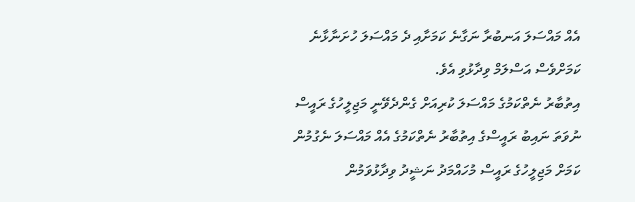އެއް މައްސަލަ އަނބުރާ ނަގާނެ ކަމަށާއި ދެ މައްސަލަ ހުށަނާޅާނެ ކަމަށްވެސް އަސްލަމް ވިދާޅުވި އެވެ.
އިތުބާރު ނެތްކަމުގެ މައްސަލަ ކުރިއަށް ގެންދެވޭނީ މަޖިލީހުގެ ރައީސް ނުވަތަ ނައިބު ރައީސްގެ އިތުބާރު ނެތްކަމުގެ އެއް މައްސަލަ ނެގުމުން ކަމަށް މަޖިލީހުގެ ރައީސް މުހައްމަދު ނަޝީދު ވިދާޅުވަމުން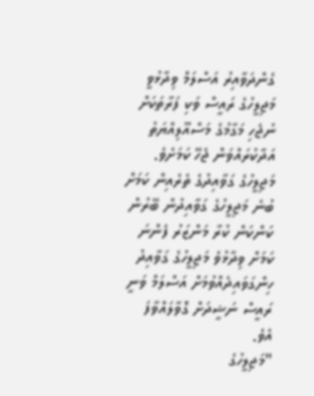ގެންދަވާއިރު އަސްލަމް ވިދާޅުވީ މަޖިލީހުގެ ރައީސް ވަކި ފަރާތަކަށް ނުޖެހި މަގާމުގެ މަސްއޫލިއްޔަތު އަދާކުރައްވަން ޖެހޭ ކަމަށެވެ.
މަޖިލީހުގެ ގަވާއިދުގެ ތެރެއިން ކަމަށް ބުނެ މަޖިލީހުގެ ގަވާއިދުން ބޭރުން ކަންކަން ކުރާ މަންޒަރު ފެންނަ ކަމަށް ވިދާޅުވެ މަޖިލީހުގެ ގަވާއިދު ހިންގަވައިދެއްވުމަށް އަސްލަމް ވަނީ ރައީސް ނަޝީދަށް ގޮވާލައްވާފަ އެވެ.
"މަޖިލީހުގެ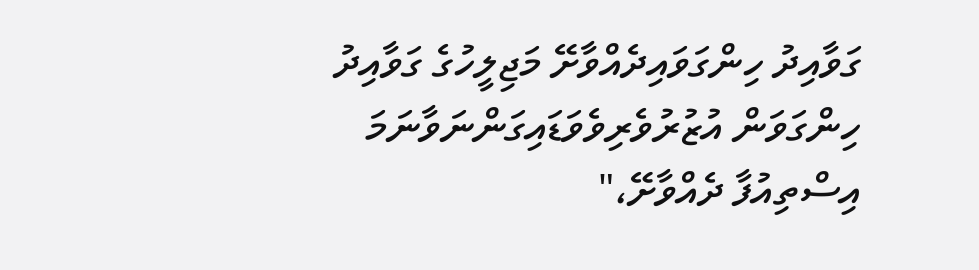ގަވާއިދު ހިންގަވައިދެއްވާށޭ މަޖިލީހުގެ ގަވާއިދު ހިންގަވަން އުޒުރުވެރިވެވަޑައިގަންނަވާނަމަ އިސްތިއުފާ ދެއްވާށޭ،"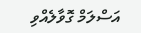އަސްލަމް ގޮވާލެއްވި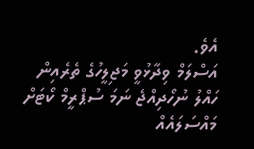އެވެ.
އަސްލަމް ވިދާޅުވީ މަޖިލީހުގެ ތެރެއިން ހައްލު ނުހޯދިއްޖެ ނަމަ ސުޕްރީމް ކޯޓަށް މައްސަލައެއް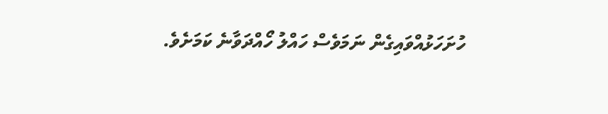ހުށަހަޅުއްވައިގެން ނަމަވެސް ހައްލު ހޯއްދަވާނެ ކަމަށެވެ.